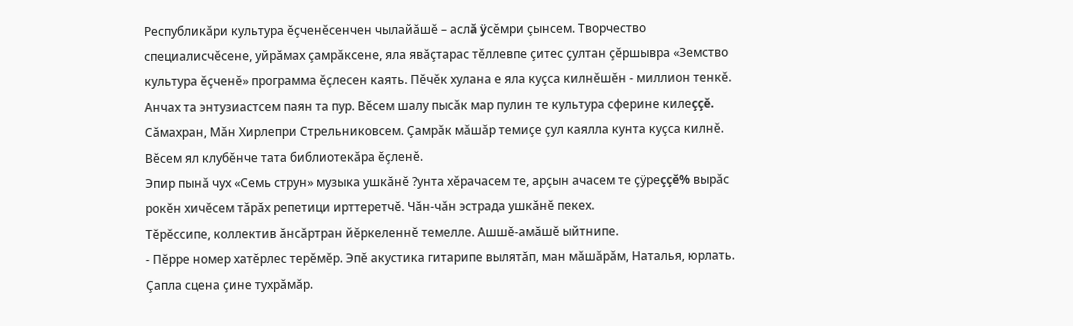Республикăри культура ĕçченĕсенчен чылайăшĕ – аслă ÿсĕмри çынсем. Творчество специалисчĕсене, уйрăмах çамрăксене, яла явăçтарас тĕллевпе çитес çултан çĕршывра «Земство культура ĕçченĕ» программа ĕçлесен каять. Пĕчĕк хулана е яла куçса килнĕшĕн - миллион тенкĕ.
Анчах та энтузиастсем паян та пур. Вĕсем шалу пысăк мар пулин те культура сферине килеççĕ. Сăмахран, Мăн Хирлепри Стрельниковсем. Çамрăк мăшăр темиçе çул каялла кунта куçса килнĕ. Вĕсем ял клубĕнче тата библиотекăра ĕçленĕ.
Эпир пынă чух «Семь струн» музыка ушкăнĕ ?унта хĕрачасем те, арçын ачасем те çÿреççĕ% вырăс рокĕн хичĕсем тăрăх репетици ирттеретчĕ. Чăн-чăн эстрада ушкăнĕ пекех.
Тĕрĕссипе, коллектив ăнсăртран йĕркеленнĕ темелле. Ашшĕ-амăшĕ ыйтнипе.
- Пĕрре номер хатĕрлес терĕмĕр. Эпĕ акустика гитарипе вылятăп, ман мăшăрăм, Наталья, юрлать. Çапла сцена çине тухрăмăр.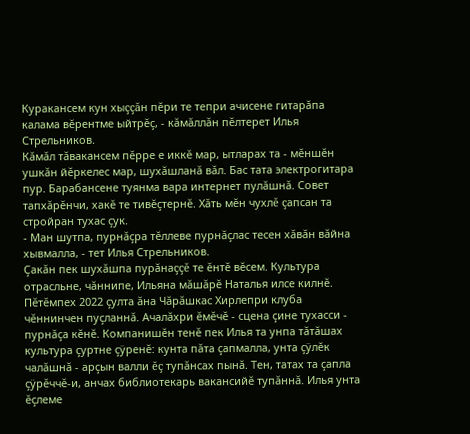Куракансем кун хыççăн пĕри те тепри ачисене гитарăпа калама вĕрентме ыйтрĕç, - кăмăллăн пĕлтерет Илья Стрельников.
Кăмăл тăвакансем пĕрре е иккĕ мар, ытларах та - мĕншĕн ушкăн йĕркелес мар, шухăшланă вăл. Бас тата электрогитара пур. Барабансене туянма вара интернет пулăшнă. Совет тапхăрĕнчи, хакĕ те тивĕçтернĕ. Хăть мĕн чухлĕ çапсан та стройран тухас çук.
- Ман шутпа, пурнăçра тĕллеве пурнăçлас тесен хăвăн вăйна хывмалла, - тет Илья Стрельников.
Çакăн пек шухăшпа пурăнаççĕ те ĕнтĕ вĕсем. Культура отрасльне, чăннипе, Ильяна мăшăрĕ Наталья илсе килнĕ. Пĕтĕмпех 2022 çулта ăна Чăрăшкас Хирлепри клуба чĕннинчен пуçланнă. Ачалăхри ĕмĕчĕ - сцена çине тухасси - пурнăçа кĕнĕ. Компанишĕн тенĕ пек Илья та унпа тăтăшах культура çуртне çÿренĕ: кунта пăта çапмалла, унта çÿлĕк чалăшнă - арçын валли ĕç тупăнсах пынă. Тен, татах та çапла çÿрĕччĕ-и, анчах библиотекарь вакансийĕ тупăннă. Илья унта ĕçлеме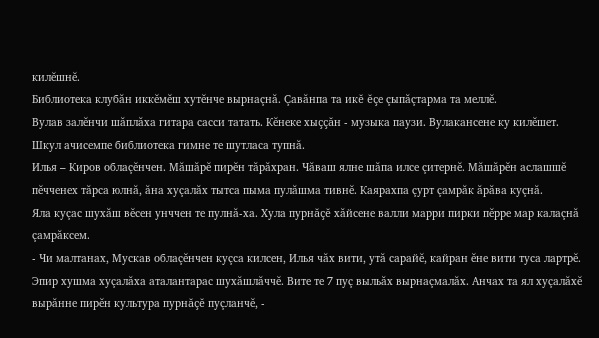килĕшнĕ.
Библиотека клубăн иккĕмĕш хутĕнче вырнаçнă. Çавăнпа та икĕ ĕçе çыпăçтарма та меллĕ.
Вулав залĕнчи шăплăха гитара сасси татать. Кĕнеке хыççăн - музыка паузи. Вулакансене ку килĕшет. Шкул ачисемпе библиотека гимне те шутласа тупнă.
Илья – Киров облаçĕнчен. Мăшăрĕ пирĕн тăрăхран. Чăваш ялне шăпа илсе çитернĕ. Мăшăрĕн аслашшĕ пĕчченех тăрса юлнă, ăна хуçалăх тытса пыма пулăшма тивнĕ. Каярахпа çурт çамрăк ăрăва куçнă.
Яла куçас шухăш вĕсен унччен те пулнă-ха. Хула пурнăçĕ хăйсене валли марри пирки пĕрре мар калаçнă çамрăксем.
- Чи малтанах, Мускав облаçĕнчен куçса килсен, Илья чăх вити, утă сарайĕ, кайран ĕне вити туса лартрĕ. Эпир хушма хуçалăха аталантарас шухăшлăччĕ. Вите те 7 пуç выльăх вырнаçмалăх. Анчах та ял хуçалăхĕ вырăнне пирĕн культура пурнăçĕ пуçланчĕ, -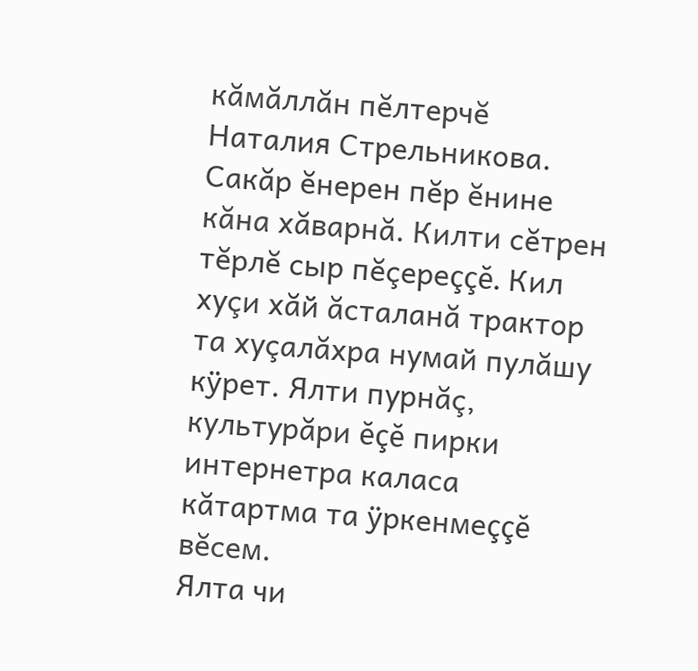кăмăллăн пĕлтерчĕ Наталия Стрельникова.
Сакăр ĕнерен пĕр ĕнине кăна хăварнă. Килти сĕтрен тĕрлĕ сыр пĕçереççĕ. Кил хуçи хăй ăсталанă трактор та хуçалăхра нумай пулăшу кÿрет. Ялти пурнăç, культурăри ĕçĕ пирки интернетра каласа кăтартма та ÿркенмеççĕ вĕсем.
Ялта чи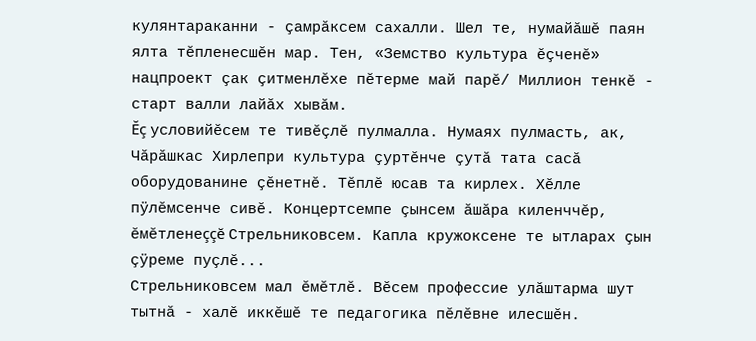кулянтараканни - çамрăксем сахалли. Шел те, нумайăшĕ паян ялта тĕпленесшĕн мар. Тен, «Земство культура ĕçченĕ» нацпроект çак çитменлĕхе пĕтерме май парĕ/ Миллион тенкĕ - старт валли лайăх хывăм.
Ĕç условийĕсем те тивĕçлĕ пулмалла. Нумаях пулмасть, ак, Чăрăшкас Хирлепри культура çуртĕнче çутă тата сасă оборудованине çĕнетнĕ. Тĕплĕ юсав та кирлех. Хĕлле пÿлĕмсенче сивĕ. Концертсемпе çынсем ăшăра киленччĕр, ĕмĕтленеççĕ Стрельниковсем. Капла кружоксене те ытларах çын çÿреме пуçлĕ...
Стрельниковсем мал ĕмĕтлĕ. Вĕсем профессие улăштарма шут тытнă - халĕ иккĕшĕ те педагогика пĕлĕвне илесшĕн.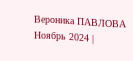Вероника ПАВЛОВА
Ноябрь 2024 |